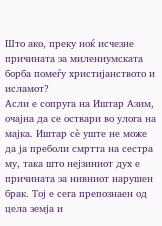Што ако, преку ноќ исчезне причината за милениумската борба помеѓу христијанството и исламот?
Асли е сопруга на Иштар Азим, очајна да се оствари во улога на мајка. Иштар сè уште не може да ја преболи смртта на сестра му, така што нејзиниот дух е причината за нивниот нарушен брак. Тој е сега препознаен од цела земја и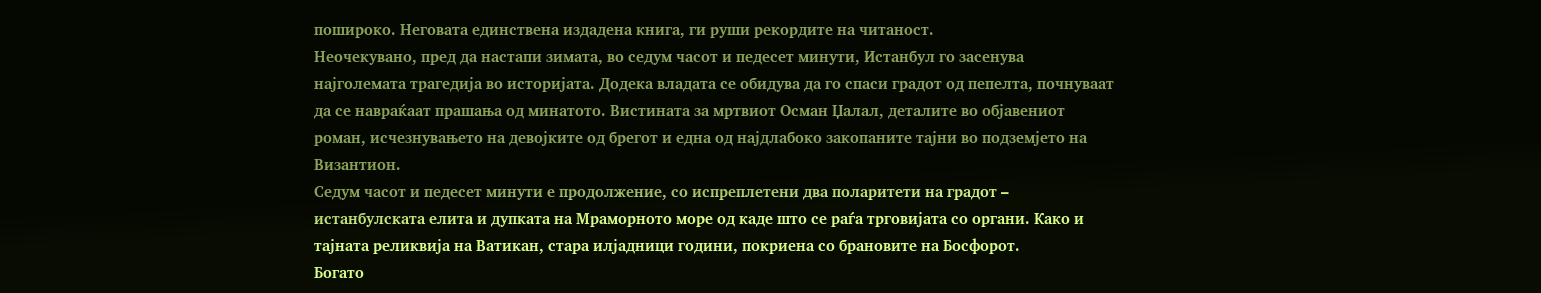пошироко. Неговата единствена издадена книга, ги руши рекордите на читаност.
Неочекувано, пред да настапи зимата, во седум часот и педесет минути, Истанбул го засенува најголемата трагедија во историјата. Додека владата се обидува да го спаси градот од пепелта, почнуваат да се навраќаат прашања од минатото. Вистината за мртвиот Осман Џалал, деталите во објавениот роман, исчезнувањето на девојките од брегот и една од најдлабоко закопаните тајни во подземјето на Византион.
Седум часот и педесет минути е продолжение, со испреплетени два поларитети на градот – истанбулската елита и дупката на Мраморното море од каде што се раѓа трговијата со органи. Како и тајната реликвија на Ватикан, стара илјадници години, покриена со брановите на Босфорот.
Богато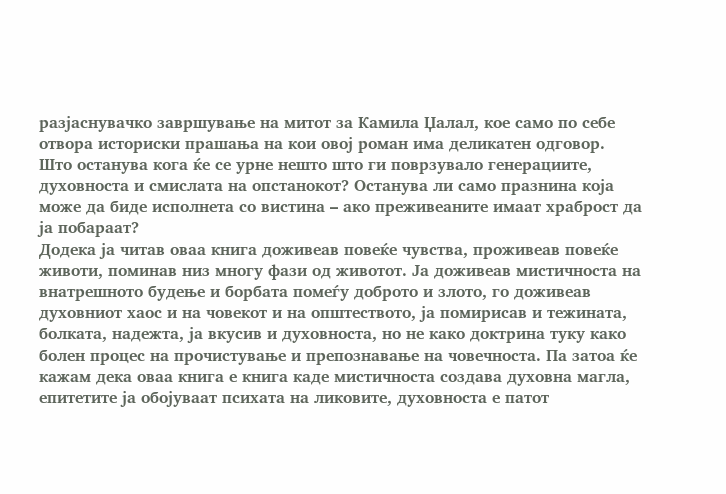разјаснувачко завршување на митот за Камила Џалал, кое само по себе отвора историски прашања на кои овој роман има деликатен одговор.
Што останува кога ќе се урне нешто што ги поврзувало генерациите, духовноста и смислата на опстанокот? Останува ли само празнина која може да биде исполнета со вистина – ако преживеаните имаат храброст да ја побараат?
Додека ја читав оваа книга доживеав повеќе чувства, проживеав повеќе животи, поминав низ многу фази од животот. Ја доживеав мистичноста на внатрешното будење и борбата помеѓу доброто и злото, го доживеав духовниот хаос и на човекот и на општеството, ја помирисав и тежината, болката, надежта, ја вкусив и духовноста, но не како доктрина туку како болен процес на прочистување и препознавање на човечноста. Па затоа ќе кажам дека оваа книга е книга каде мистичноста создава духовна магла, епитетите ја обојуваат психата на ликовите, духовноста е патот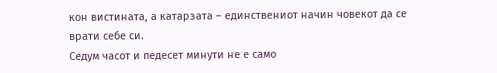кон вистината, а катарзата – единствениот начин човекот да се врати себе си.
Седум часот и педесет минути не е само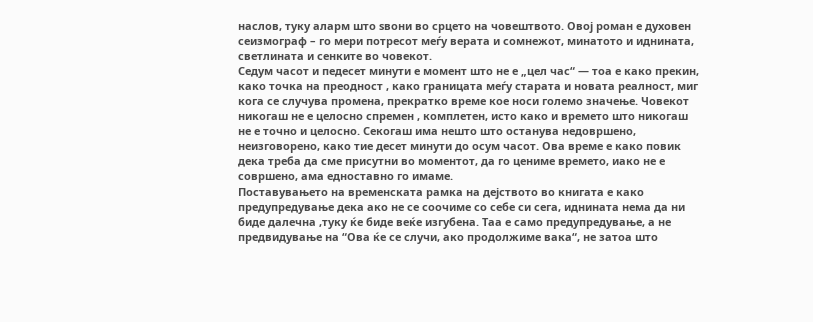наслов, туку аларм што ѕвони во срцето на човештвото. Овој роман е духовен сеизмограф – го мери потресот меѓу верата и сомнежот, минатото и иднината, светлината и сенките во човекот.
Седум часот и педесет минути е момент што не е „цел час“ — тоа е како прекин, како точка на преодност , како границата меѓу старата и новата реалност, миг кога се случува промена, прекратко време кое носи големо значење. Човекот никогаш не е целосно спремен , комплетен, исто како и времето што никогаш не е точно и целосно. Секогаш има нешто што останува недовршено, неизговорено, како тие десет минути до осум часот. Ова време е како повик дека треба да сме присутни во моментот, да го цениме времето, иако не е совршено, ама едноставно го имаме.
Поставувањето на временската рамка на дејството во книгата е како предупредување дека ако не се соочиме со себе си сега, иднината нема да ни биде далечна ,туку ќе биде веќе изгубена. Таа е само предупредување, а не предвидување на “Ова ќе се случи, ако продолжиме вака“, не затоа што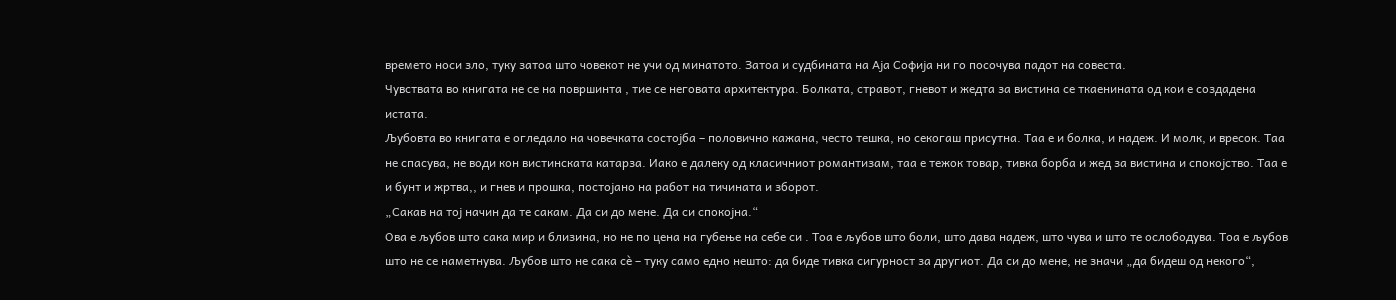времето носи зло, туку затоа што човекот не учи од минатото. Затоа и судбината на Аја Софија ни го посочува падот на совеста.
Чувствата во книгата не се на површинта , тие се неговата архитектура. Болката, стравот, гневот и жедта за вистина се ткаенината од кои е создадена истата.
Љубовта во книгата е огледало на човечката состојба – половично кажана, често тешка, но секогаш присутна. Таа е и болка, и надеж. И молк, и вресок. Таа не спасува, не води кон вистинската катарза. Иако е далеку од класичниот романтизам, таа е тежок товар, тивка борба и жед за вистина и спокојство. Таа е и бунт и жртва,, и гнев и прошка, постојано на работ на тичината и зборот.
„Сакав на тој начин да те сакам. Да си до мене. Да си спокојна.“
Ова е љубов што сака мир и близина, но не по цена на губење на себе си . Тоа е љубов што боли, што дава надеж, што чува и што те ослободува. Тоа е љубов што не се наметнува. Љубов што не сака сè – туку само едно нешто: да биде тивка сигурност за другиот. Да си до мене, не значи „да бидеш од некого“,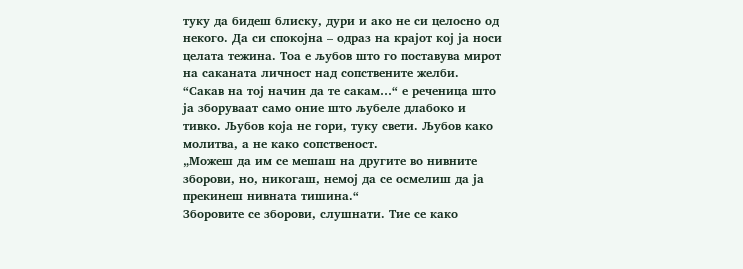туку да бидеш блиску, дури и ако не си целосно од некого. Да си спокојна – одраз на крајот кој ја носи целата тежина. Тоа е љубов што го поставува мирот на саканата личност над сопствените желби. “Сакав на тој начин да те сакам…“ е реченица што ја зборуваат само оние што љубеле длабоко и тивко. Љубов која не гори, туку свети. Љубов како молитва, а не како сопственост.
„Можеш да им се мешаш на другите во нивните зборови, но, никогаш, немој да се осмелиш да ја прекинеш нивната тишина.“
Зборовите се зборови, слушнати. Тие се како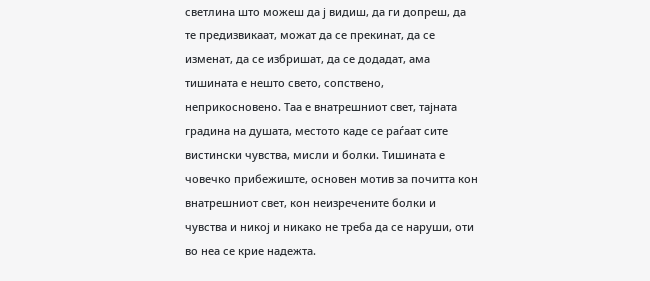светлина што можеш да ј видиш, да ги допреш, да те предизвикаат, можат да се прекинат, да се изменат, да се избришат, да се додадат, ама тишината е нешто свето, сопствено, неприкосновено. Таа е внатрешниот свет, тајната градина на душата, местото каде се раѓаат сите вистински чувства, мисли и болки. Тишината е човечко прибежиште, основен мотив за почитта кон внатрешниот свет, кон неизречените болки и чувства и никој и никако не треба да се наруши, оти во неа се крие надежта.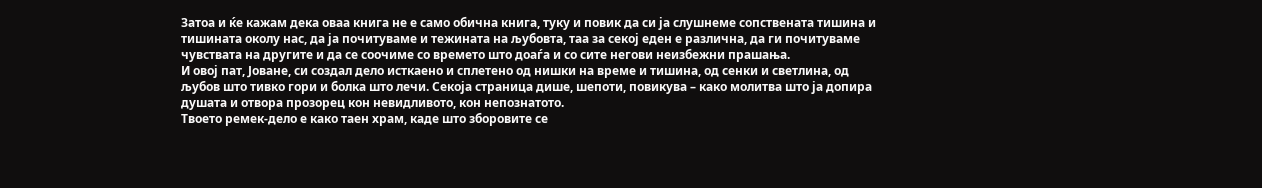Затоа и ќе кажам дека оваа книга не е само обична книга, туку и повик да си ја слушнеме сопствената тишина и тишината околу нас, да ја почитуваме и тежината на љубовта, таа за секој еден е различна, да ги почитуваме чувствата на другите и да се соочиме со времето што доаѓа и со сите негови неизбежни прашања.
И овој пат, Јоване, си создал дело исткаено и сплетено од нишки на време и тишина, од сенки и светлина, од љубов што тивко гори и болка што лечи. Секоја страница дише, шепоти, повикува – како молитва што ја допира душата и отвора прозорец кон невидливото, кон непознатото.
Твоето ремек-дело е како таен храм, каде што зборовите се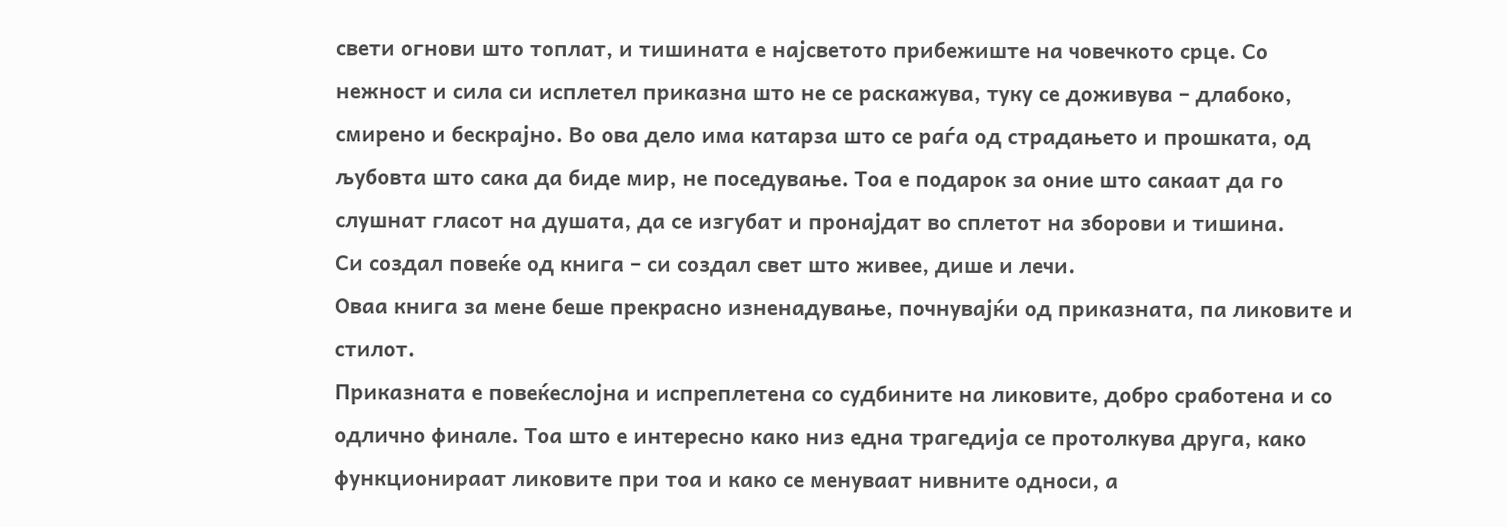свети огнови што топлат, и тишината е најсветото прибежиште на човечкото срце. Со нежност и сила си исплетел приказна што не се раскажува, туку се доживува – длабоко, смирено и бескрајно. Во ова дело има катарза што се раѓа од страдањето и прошката, од љубовта што сака да биде мир, не поседување. Тоа е подарок за оние што сакаат да го слушнат гласот на душата, да се изгубат и пронајдат во сплетот на зборови и тишина.
Си создал повеќе од книга – си создал свет што живее, дише и лечи.
Оваа книга за мене беше прекрасно изненадување, почнувајќи од приказната, па ликовите и стилот.
Приказната е повеќеслојна и испреплетена со судбините на ликовите, добро сработена и со одлично финале. Тоа што е интересно како низ една трагедија се протолкува друга, како функционираат ликовите при тоа и како се менуваат нивните односи, а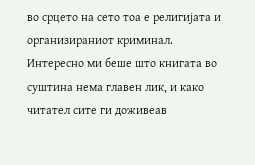во срцето на сето тоа е религијата и организираниот криминал.
Интересно ми беше што книгата во суштина нема главен лик, и како читател сите ги доживеав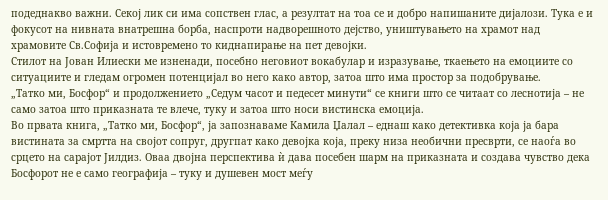подеднакво важни. Секој лик си има сопствен глас, а резултат на тоа се и добро напишаните дијалози. Тука е и фокусот на нивната внатрешна борба, наспроти надворешното дејство, уништувањето на храмот над храмовите Св.Софија и истовремено то киднапирање на пет девојки.
Стилот на Јован Илиески ме изненади, посебно неговиот вокабулар и изразување, ткаењето на емоциите со ситуациите и гледам огромен потенцијал во него како автор, затоа што има простор за подобрување.
„Татко ми, Босфор“ и продолжението „Седум часот и педесет минути“ се книги што се читаат со леснотија – не само затоа што приказната те влече, туку и затоа што носи вистинска емоција.
Во првата книга, „Татко ми, Босфор“, ја запознаваме Камила Џалал – еднаш како детективка која ја бара вистината за смртта на својот сопруг, другпат како девојка која, преку низа необични пресврти, се наоѓа во срцето на сарајот Јилдиз. Оваа двојна перспектива ѝ дава посебен шарм на приказната и создава чувство дека Босфорот не е само географија – туку и душевен мост меѓу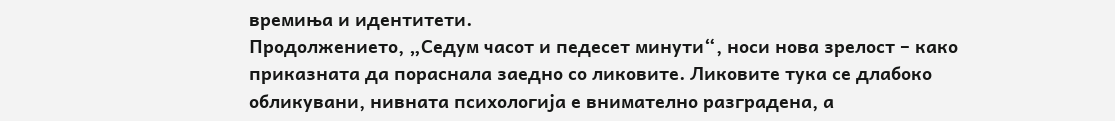времиња и идентитети.
Продолжението, „Седум часот и педесет минути“, носи нова зрелост – како приказната да пораснала заедно со ликовите. Ликовите тука се длабоко обликувани, нивната психологија е внимателно разградена, а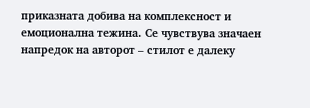приказната добива на комплексност и емоционална тежина. Се чувствува значаен напредок на авторот – стилот е далеку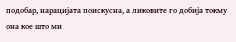подобар, нарацијата поискусна, а ликовите го добија токму она кое што ми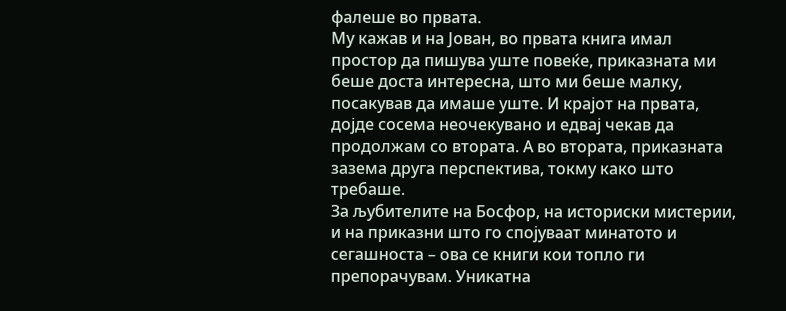фалеше во првата.
Му кажав и на Јован, во првата книга имал простор да пишува уште повеќе, приказната ми беше доста интересна, што ми беше малку, посакував да имаше уште. И крајот на првата, дојде сосема неочекувано и едвај чекав да продолжам со втората. А во втората, приказната зазема друга перспектива, токму како што требаше.
За љубителите на Босфор, на историски мистерии, и на приказни што го спојуваат минатото и сегашноста – ова се книги кои топло ги препорачувам. Уникатна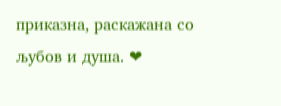приказна, раскажана со љубов и душа. ❤